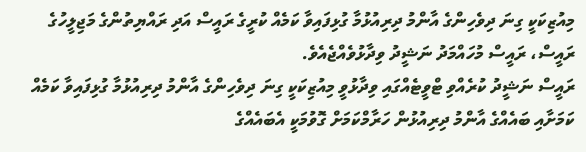މިއުޒިކަކީ ގިނަ ދިވެހިންގެ އާންމު ދިރިއުޅުމާ ގުޅިފައިވާ ކަމެއް ކުރީގެ ރައީސް އަދި ރައްޔިތުންގެ މަޖިލީހުގެ ރައީސް، ރައީސް މުހައްމަދު ނަޝީދު ވިދާޅުވެއްޖެއެވެ.
ރައީސް ނަޝީދު ކުރެއްވި ޓްވީޓެއްގައި ވިދާޅުވީ މިއުޒިކަކީ ގިނަ ދިވެހިންގެ އާންމު ދިރިއުޅުމާ ގުޅިފައިވާ ކަމެއް ކަމަށާއި ބައެއްގެ އާންމު ދިރިއުޅުން ހަރާމްކަމަށް ގޮވުމަކީ އެބައެއްގެ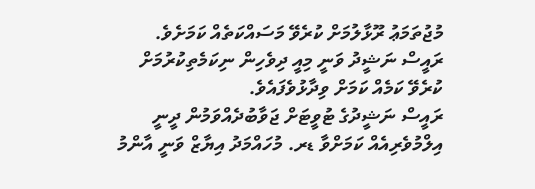މުޖުތަމަޢު ރޫޅާލުމަށް ކުރެވޭ މަސައްކަތެއް ކަމަށެވެ.
ރައީސް ނަޝީދު ވަނީ މިއީ ދިވެހިން ނިކަމެތިކުރުމަށް ކުރެވޭ ކަމެއް ކަމަށް ވިދާޅުވެފައެވެ.
ރައީސް ނަޝީދުގެ ޓުވީޓަށް ޖަވާބުދެއްވަމުން ދީނީ އިލްމުވެރިއެއް ކަމަށްވާ ޑރ. މުހައްމަދު އިޔާޒް ވަނީ އާންމު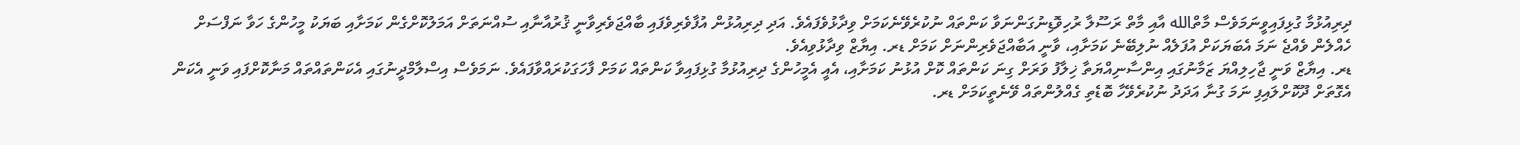ދިރިއުޅުމާ ގުޅިފައިވީނަމަވެސް މާތްالله އާއި މާތް ރަސޫލާ ރުހިވޮޑިނުގަންނަވާ ކަންތައް ނުކުރެވޭނެކަމަށް ވިދާޅުވެފައެވެ. އަދި ދިރިއުޅުން އުފާވެރިވެފައި ބާއްޖަވެރިވާނީ ޤުރުއާނާއި ސުއްނަތަށް އަމަލުކޮށްގެން ކަމަށާއި ބަޔަކު މީހުންގެ ހަވާ ނަފްސަށް ހެއްލެން ވެއްޖެ ނަމަ އެބަޔަކަށް އުފަލެއް ނުލިބޭނެ ކަމަށާއި، ވާނީ އަބާއްޖަވެރިންނަށް ކަމަށް ޑރ. އިޔާޒް ވިދާޅުވިއެވެ.
ޑރ. އިޔާޒް ވަނީ ޖާހިލިއްޔަ ޒަމާނުގައި އިންސާނިއްޔަތާ ޚިލާފު ވަރަށް ގިނަ ކަންތައް ކޮށް އުޅުނު ކަމަށާއި، އެއީ އެމީހުންގެ ދިރިއުޅުމާ ގުޅިފައިވާ ކަންތައް ކަމަށް ފާހަގަކުރައްވާފައެވެ. ނަމަވެސް އިސްލާމްދީނުގައި އެކަންތައްތައް މަނާކޮށްފައި ވަނީ އެކަން އެގޮތަށް ދޫކޮށްލައިފި ނަމަ ގުނާ އަދަދު ނުކުރެވޭހާ ބޮޑެތި ގެއްލުންތައް ވޭނެތީކަމަށް ޑރ.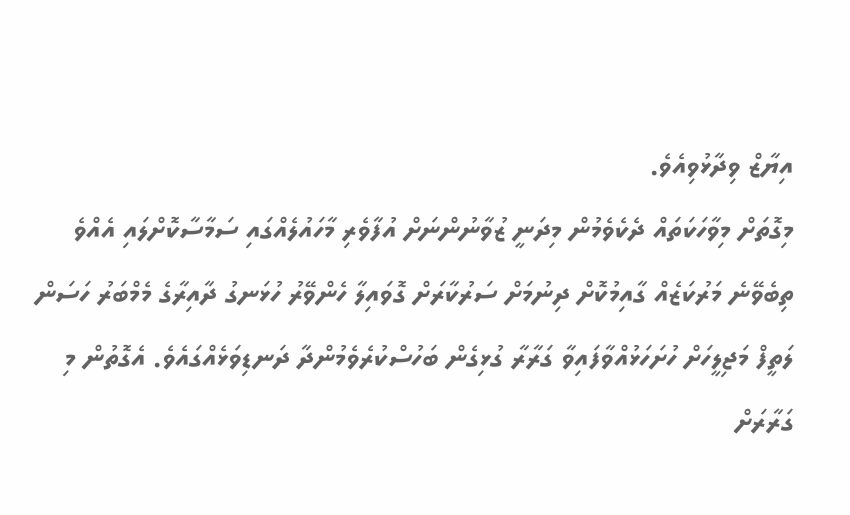އިޔާޒް ވިދާޅުވިއެވެ.
މިގޮތަށް މިވާހަކަތައް ދެކެވެމުން މިދަނީ ޒުވާނުންނަށް އުފާވެރި މާހައުލެއްގައި ސަމާސާކޮށްލައި އެއްވެ ތިބެވޭނެ މަރުކަޒެއް ގާއިމުކޮށް ދިނުމަށް ސަރުކާރަށް ގޮވައިލާ ހެންވޭރު ހުޅަނގު ދާއިރާގެ މެމްބަރު ހަސަން ލަތީފް މަޖިލީހަށް ހުށަހަޅުއްވާފައިވާ ގަރާރާ ގުޅިގެން ބަހުސްކުރެވެމުންދާ ދަނޑިވަޅެއްގައެވެ. އެގޮތުން މި ގަރާރަށް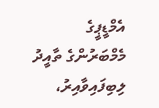އެމްޑީޕީގެ މެމްބަރުންގެ ތާއީދު ލިބިފައިވާއިރު،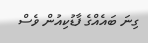ގިނަ ބައެއްގެ ފާޑުކިއުން ވެސް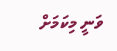ވަނީ މިކަމަށް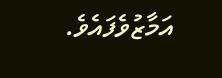އަމާޒުވެފައެވެ.